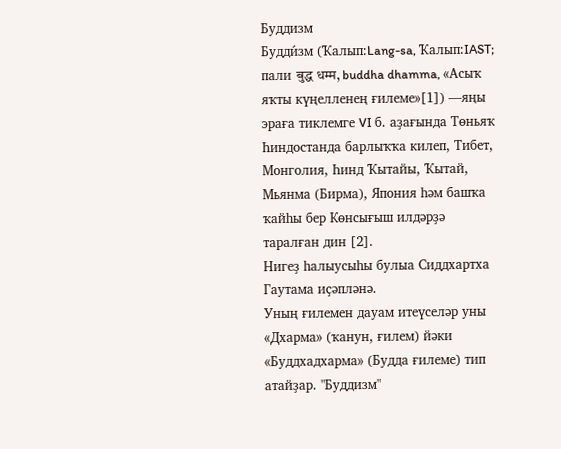Буддизм
Будди́зм (Ҡалып:Lang-sa, Ҡалып:IAST; пали बुद्ध धम्म, buddha dhamma, «Асыҡ яҡты күңелленең ғилеме»[1]) —яңы эраға тиклемге VI б. аҙағында Төньяҡ Һиндостанда барлыҡҡа килеп, Тибет, Монголия, Һинд Ҡытайы, Ҡытай, Мьянма (Бирма), Япония һәм башҡа ҡайһы бер Көнсығыш илдәрҙә таралған дин [2].
Нигеҙ һалыусыһы булыа Сиддхартха Гаутама иҫәпләнә.
Уның ғилемен дауам итеүселәр уны «Дхарма» (ҡанун, ғилем) йәки «Буддхадхарма» (Будда ғилеме) тип атайҙар. "Буддизм"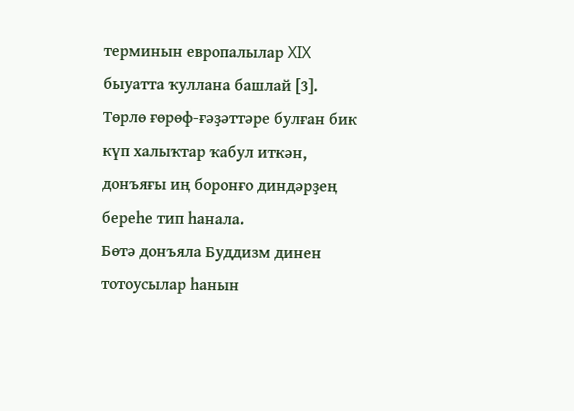терминын европалылар XIX быуатта ҡуллана башлай [3].
Төрлө ғөрөф-ғәҙәттәре булған бик күп халыҡтар ҡабул иткән, донъяғы иң боронғо диндәрҙең береһе тип һанала.
Бөтә донъяла Буддизм динен тотоусылар һанын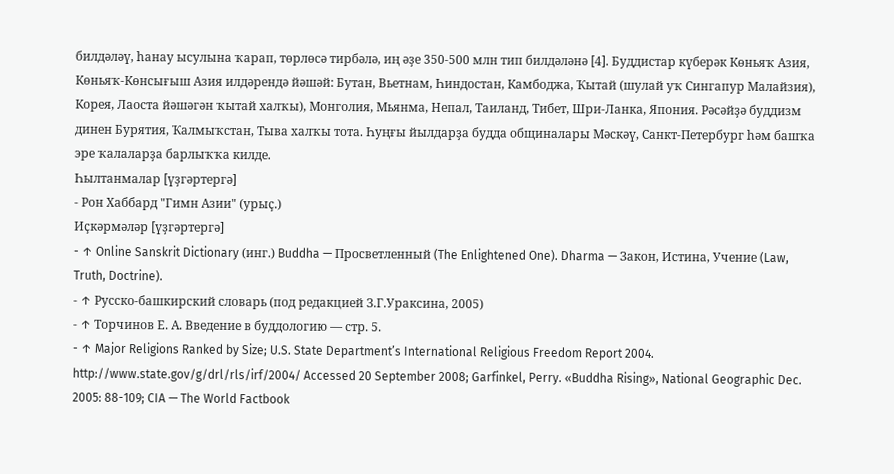билдәләү, һанау ысулына ҡарап, төрлөсә тирбәлә, иң әҙе 350-500 млн тип билдәләнә [4]. Буддистар күберәк Көньяҡ Азия, Көньяҡ-Көнсығыш Азия илдәрендә йәшәй: Бутан, Вьетнам, Һиндостан, Камбоджа, Ҡытай (шулай уҡ Сингапур Малайзия), Корея, Лаоста йәшәгән ҡытай халҡы), Монголия, Мьянма, Непал, Таиланд, Тибет, Шри-Ланка, Япония. Рәсәйҙә буддизм динен Бурятия, Ҡалмыҡстан, Тыва халҡы тота. Һуңғы йылдарҙа будда общиналары Мәскәү, Санкт-Петербург һәм башҡа эре ҡалаларҙа барлыҡҡа килде.
Һылтанмалар [үҙгәртергә]
- Рон Хаббард "Гимн Азии" (урыҫ.)
Иҫкәрмәләр [үҙгәртергә]
- ↑ Online Sanskrit Dictionary (инг.) Buddha — Просветленный (The Enlightened One). Dharma — Закон, Истина, Учение (Law, Truth, Doctrine).
- ↑ Русско-башкирский словарь (под редакцией З.Г.Ураксина, 2005)
- ↑ Торчинов Е. А. Введение в буддологию — стр. 5.
- ↑ Major Religions Ranked by Size; U.S. State Department’s International Religious Freedom Report 2004. http://www.state.gov/g/drl/rls/irf/2004/ Accessed 20 September 2008; Garfinkel, Perry. «Buddha Rising», National Geographic Dec. 2005: 88-109; CIA — The World Factbook